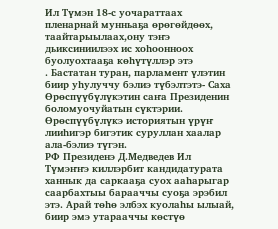Ил Түмэн 18-с уочараттаах пленарнай мунньаҕа өрөгөйдөөх, таайтарыылаах,ону тэҥэ дьиксиниилээх ис хоһоонноох буолуохтааҕа көһүтүллэр этэ
. Бастатан туран, парламент үлэтин биир уһулуччу бэлиэ түбэлтэтэ- Саха Өрөспүүбүлүкэтин саҥа Президенин боломуочуйатын сүктэрии. Өрөспүүбүлүкэ историятын үрүҥ лииһигэр бигэтик суруллан хаалар ала-бэлиэ түгэн.
РФ Президенэ Д.Медведев Ил Түмэҥҥэ киллэрбит кандидатурата ханнык да саркааҕа суох ааһарыгар саарбахтыы барааччы суоҕа эрэбил этэ. Арай төһө элбэх куолаһы ылыай, биир эмэ утарааччы көстүө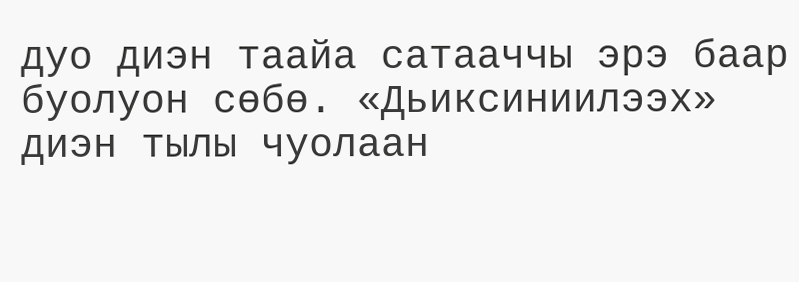дуо диэн таайа сатааччы эрэ баар буолуон сөбө. «Дьиксиниилээх» диэн тылы чуолаан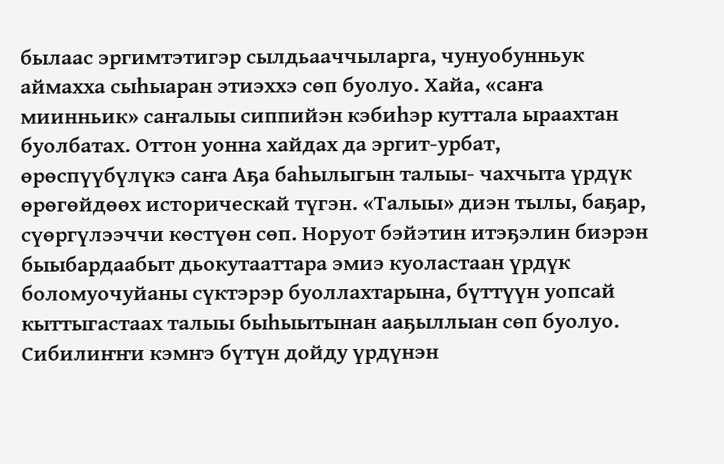былаас эргимтэтигэр сылдьааччыларга, чунуобунньук аймахха сыһыаран этиэххэ сөп буолуо. Хайа, «саҥа миинньик» саҥалыы сиппийэн кэбиһэр куттала ыраахтан буолбатах. Оттон уонна хайдах да эргит-урбат, өрөспүүбүлүкэ саҥа Аҕа баһылыгын талыы- чахчыта үрдүк өрөгөйдөөх историческай түгэн. «Талыы» диэн тылы, баҕар, сүөргүлээччи көстүөн сөп. Норуот бэйэтин итэҕэлин биэрэн быыбардаабыт дьокутааттара эмиэ куоластаан үрдүк боломуочуйаны сүктэрэр буоллахтарына, бүттүүн уопсай кыттыгастаах талыы быһыытынан ааҕыллыан сөп буолуо. Сибилиҥҥи кэмҥэ бүтүн дойду үрдүнэн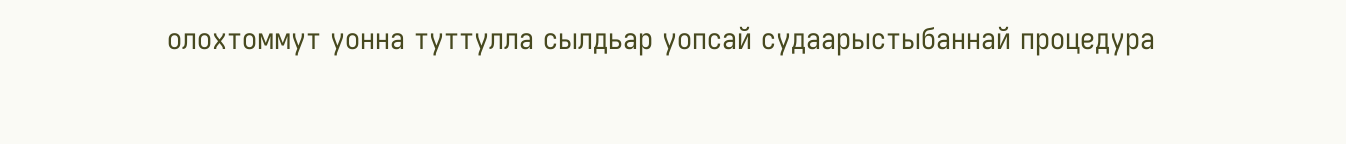олохтоммут уонна туттулла сылдьар уопсай судаарыстыбаннай процедура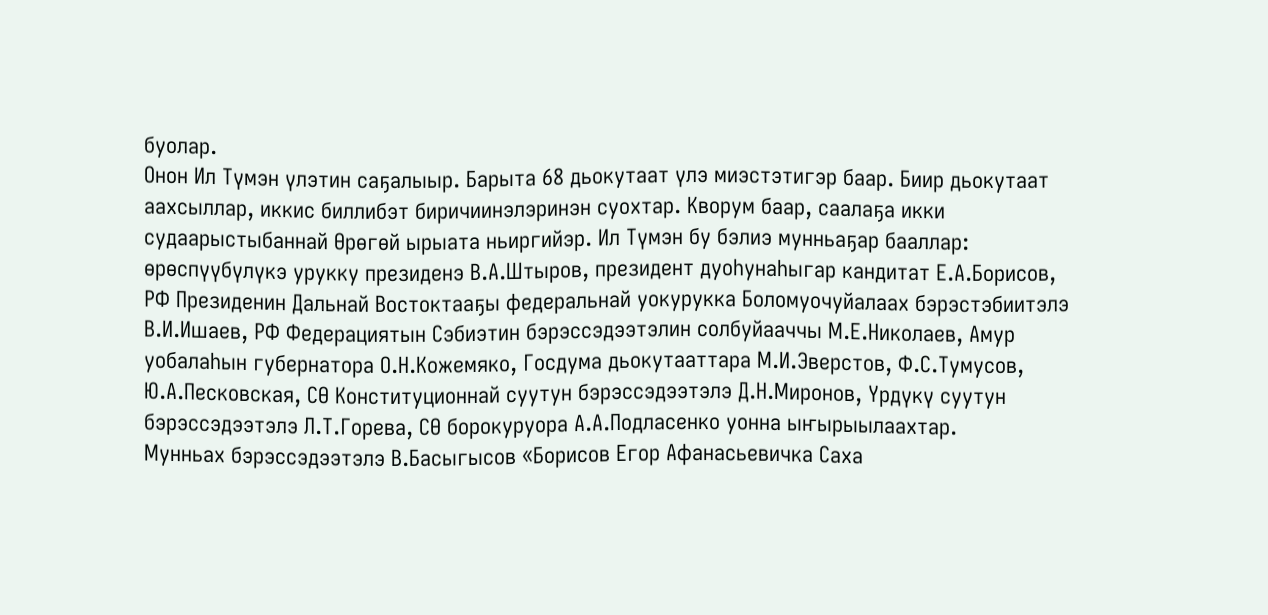буолар.
Онон Ил Түмэн үлэтин саҕалыыр. Барыта 68 дьокутаат үлэ миэстэтигэр баар. Биир дьокутаат аахсыллар, иккис биллибэт биричиинэлэринэн суохтар. Кворум баар, саалаҕа икки судаарыстыбаннай Өрөгөй ырыата ньиргийэр. Ил Түмэн бу бэлиэ мунньаҕар бааллар: өрөспүүбүлүкэ урукку президенэ В.А.Штыров, президент дуоһунаһыгар кандитат Е.А.Борисов, РФ Президенин Дальнай Востоктааҕы федеральнай уокурукка Боломуочуйалаах бэрэстэбиитэлэ В.И.Ишаев, РФ Федерациятын Сэбиэтин бэрэссэдээтэлин солбуйааччы М.Е.Николаев, Амур уобалаһын губернатора О.Н.Кожемяко, Госдума дьокутааттара М.И.Эверстов, Ф.С.Тумусов, Ю.А.Песковская, СӨ Конституционнай суутун бэрэссэдээтэлэ Д.Н.Миронов, Үрдүкү суутун бэрэссэдээтэлэ Л.Т.Горева, СӨ борокуруора А.А.Подласенко уонна ыҥырыылаахтар.
Мунньах бэрэссэдээтэлэ В.Басыгысов «Борисов Егор Афанасьевичка Саха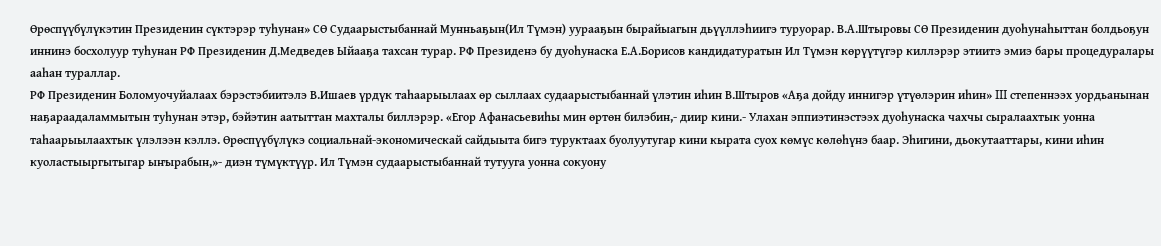Өрөспүүбүлүкэтин Президенин сүктэрэр туһунан» СӨ Судаарыстыбаннай Мунньаҕын(Ил Түмэн) уурааҕын бырайыагын дьүүллэһиигэ туруорар. В.А.Штыровы СӨ Президенин дуоһунаһыттан болдьоҕун иннинэ босхолуур туһунан РФ Президенин Д.Медведев Ыйааҕа тахсан турар. РФ Президенэ бу дуоһунаска Е.А.Борисов кандидатуратын Ил Түмэн көрүүтүгэр киллэрэр этиитэ эмиэ бары процедуралары ааһан тураллар.
РФ Президенин Боломуочуйалаах бэрэстэбиитэлэ В.Ишаев үрдүк таһаарыылаах өр сыллаах судаарыстыбаннай үлэтин иһин В.Штыров «Аҕа дойду иннигэр үтүөлэрин иһин» III степеннээх уордьанынан наҕараадаламмытын туһунан этэр, бэйэтин аатыттан махталы биллэрэр. «Егор Афанасьевиһы мин өртөн билэбин,- диир кини.- Улахан эппиэтинэстээх дуоһунаска чахчы сыралаахтык уонна таһаарыылаахтык үлэлээн кэллэ. Өрөспүүбүлүкэ социальнай-экономическай сайдыыта бигэ туруктаах буолуутугар кини кырата суох көмүс көлөһүнэ баар. Эһигини, дьокутааттары, кини иһин куоластыыргытыгар ыҥырабын,»- диэн түмүктүүр. Ил Түмэн судаарыстыбаннай тутууга уонна сокуону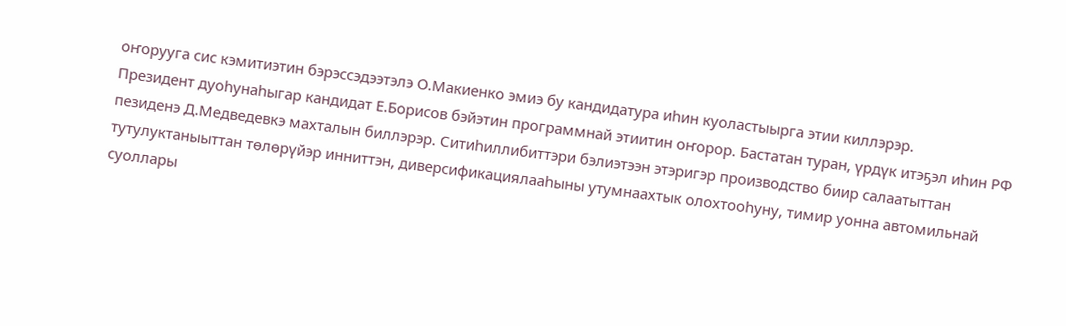оҥорууга сис кэмитиэтин бэрэссэдээтэлэ О.Макиенко эмиэ бу кандидатура иһин куоластыырга этии киллэрэр.
Президент дуоһунаһыгар кандидат Е.Борисов бэйэтин программнай этиитин оҥорор. Бастатан туран, үрдүк итэҕэл иһин РФ пезиденэ Д.Медведевкэ махталын биллэрэр. Ситиһиллибиттэри бэлиэтээн этэригэр производство биир салаатыттан тутулуктаныыттан төлөрүйэр инниттэн, диверсификациялааһыны утумнаахтык олохтооһуну, тимир уонна автомильнай суоллары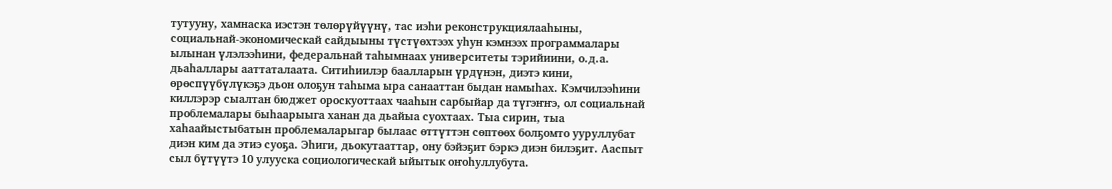тутууну, хамнаска иэстэн төлөрүйүүнү, тас иэһи реконструкциялааһыны, социальнай-экономическай сайдыыны түстүөхтээх уһун кэмнээх программалары ылынан үлэлээһини, федеральнай таһымнаах университеты тэрийиини, о.д.а. дьаһаллары ааттаталаата. Ситиһиилэр баалларын үрдүнэн, диэтэ кини, өрөспүүбүлүкэҕэ дьон олоҕун таһыма ыра санааттан быдан намыһах. Кэмчилээһини киллэрэр сыалтан бюджет ороскуоттаах чааһын сарбыйар да түгэҥҥэ, ол социальнай проблемалары быһаарыыга ханан да дьайыа суохтаах. Тыа сирин, тыа хаһаайыстыбатын проблемаларыгар былаас өттүттэн сөптөөх болҕомто ууруллубат диэн ким да этиэ суоҕа. Эһиги, дьокутааттар, ону бэйэҕит бэркэ диэн билэҕит. Ааспыт сыл бүтүүтэ 10 улууска социологическай ыйытык оҥоһуллубута.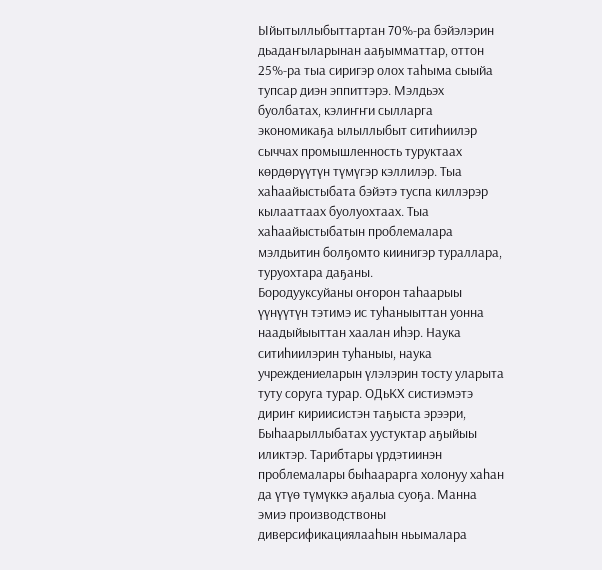Ыйытыллыбыттартан 70%-ра бэйэлэрин дьадаҥыларынан ааҕымматтар, оттон 25%-ра тыа сиригэр олох таһыма сыыйа тупсар диэн эппиттэрэ. Мэлдьэх буолбатах, кэлиҥҥи сылларга экономикаҕа ылыллыбыт ситиһиилэр сыччах промышленность туруктаах көрдөрүүтүн түмүгэр кэллилэр. Тыа хаһаайыстыбата бэйэтэ туспа киллэрэр кылааттаах буолуохтаах. Тыа хаһаайыстыбатын проблемалара мэлдьитин болҕомто киинигэр тураллара, туруохтара даҕаны.
Бородууксуйаны оҥорон таһаарыы үүнүүтүн тэтимэ ис туһаныыттан уонна наадыйыыттан хаалан иһэр. Наука ситиһиилэрин туһаныы, наука учреждениеларын үлэлэрин тосту уларыта туту соруга турар. ОДьКХ систиэмэтэ дириҥ кириисистэн таҕыста эрээри, Быһаарыллыбатах уустуктар аҕыйыы иликтэр. Тарибтары үрдэтиинэн проблемалары быһаарарга холонуу хаһан да үтүө түмүккэ аҕалыа суоҕа. Манна эмиэ производствоны диверсификациялааһын ньымалара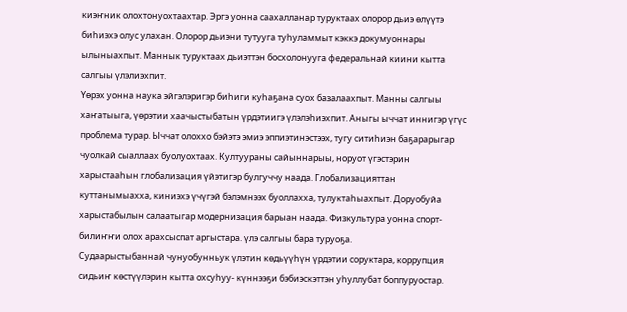киэҥник олохтонуохтаахтар. Эргэ уонна саахалланар туруктаах олорор дьиэ өлүүтэ биһиэхэ олус улахан. Олорор дьиэни тутууга туһуламмыт кэккэ докумуоннары ылыныахпыт. Маннык туруктаах дьиэттэн босхолонууга федеральнай киини кытта салгыы үлэлиэхпит.
Үөрэх уонна наука эйгэлэригэр биһиги куһаҕана суох базалаахпыт. Манны салгыы хаҥатыыга, үөрэтии хаачыстыбатын үрдэтиигэ үлэлэһиэхпит. Аныгы ыччат иннигэр үгүс проблема турар. Ыччат олоххо бэйэтэ эмиэ эппиэтинэстээх, тугу ситиһиэн баҕарарыгар чуолкай сыаллаах буолуохтаах. Култуураны сайыннарыы, норуот үгэстэрин харыстааһын глобализация үйэтигэр булгуччу наада. Глобализацияттан куттанымыахха, киниэхэ үчүгэй бэлэмнээх буоллахха, тулуктаһыахпыт. Доруобуйа харыстабылын салаатыгар модернизация барыан наада. Физкультура уонна спорт- билиҥҥи олох арахсыспат аргыстара. үлэ салгыы бара туруоҕа.
Судаарыстыбаннай чунуобунньук үлэтин көдьүүһүн үрдэтии соруктара, коррупция сидьиҥ көстүүлэрин кытта охсуһуу- күннээҕи бэбиэскэттэн уһуллубат боппуруостар.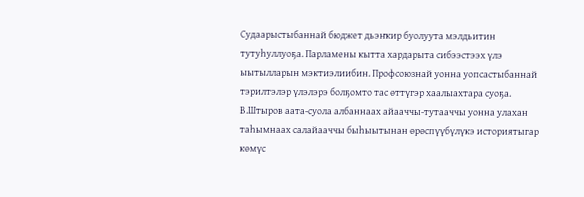Судаарыстыбаннай бюджет дьэҥкир буолуута мэлдьитин тутуһуллуоҕа. Парламены кытта хардарыта сибээстээх үлэ ыытылларын мэктиэлиибин. Профсоюзнай уонна уопсастыбаннай тэрилтэлэр үлэлэрэ болҕомто тас өттүгэр хаалыахтара суоҕа.
В.Штыров аата-суола албаннаах айааччы-тутааччы уонна улахан таһымнаах салайааччы быһыытынан өрөспүүбүлүкэ историятыгар көмүс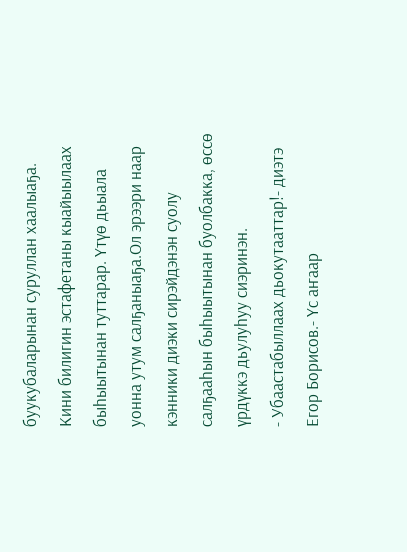буукубаларынан суруллан хаалыаҕа. Кини билигин эстафетаны кыайыылаах быһыытынан туттарар. Үтүө дьыала уонна утум салҕаныаҕа.Ол эрээри наар кэнники диэки сирэйдэнэн суолу салҕааһын быһыытынан буолбакка, өссө үрдүккэ дьулуһуу сиэринэн.
- Убаастабыллаах дьокутааттар!- диэтэ Егор Борисов.- Үс аҥаар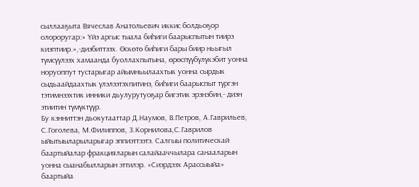сыллааҕыта Вячеслав Анатольевич иккис болдьоҕор олороругар:» Үйэ аргыс тыала биһиги баарыспытын тиирэ киэптиир.»,-диэбиттээх. Өскөтө биһиги бары биир ньыгыл түмсүүлээх хамаанда буоллахпытына, өрөспүүбүлүкэбит уонна норуоппут тустарыгар айымньылаахтык уонна сырдык сыдьаайдаахтык үлэлээтэхпитинэ, биһиги баарыспыт түргэн тэтимнээхтик инники дьулурутуоҕар бигэтик эрэнэбин,- диэн этиитин түмүктүүр.
Бу кэнниттэн дьокутааттар Д.Наумов, В.Петров, А.Гаврильев, С.Гоголева, М.Филиппов, З.Корнилова,С.Гаврилов ыйытыыларыларыгар эппиэттээтэ. Салгыы политическай баартыйалар фракцияларын салайааччылара санааларын уонна сыанабылларын эттилэр. «Сиэрдээх Арассыыйа» баартыйа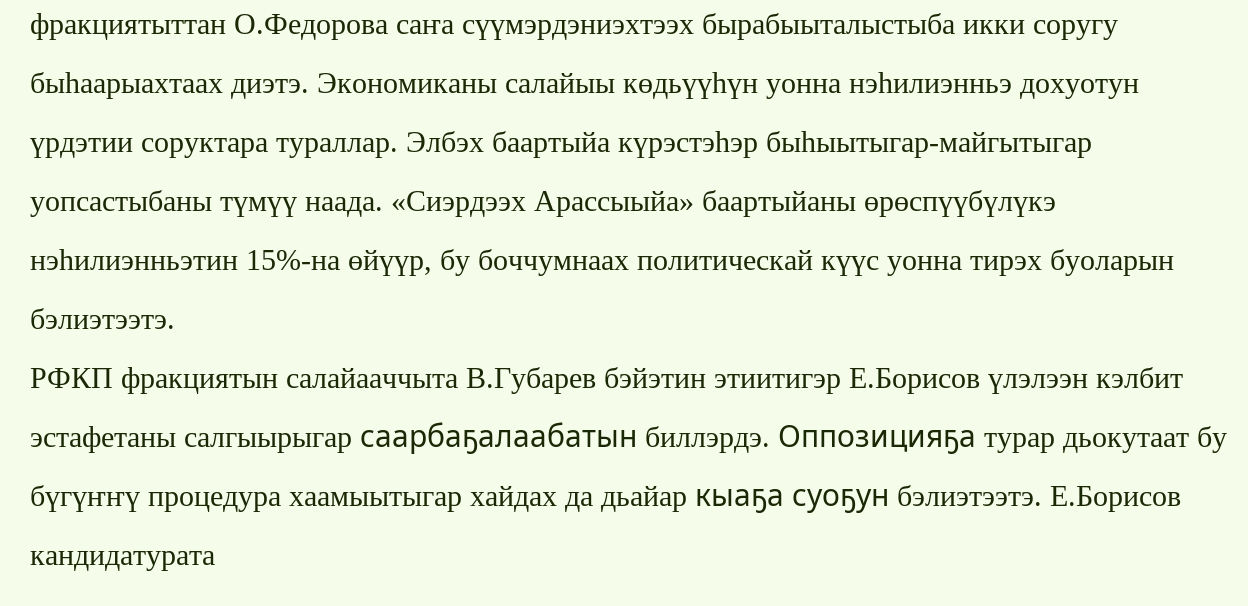фракциятыттан О.Федорова саҥа сүүмэрдэниэхтээх бырабыыталыстыба икки соругу быһаарыахтаах диэтэ. Экономиканы салайыы көдьүүһүн уонна нэһилиэнньэ дохуотун үрдэтии соруктара тураллар. Элбэх баартыйа күрэстэһэр быһыытыгар-майгытыгар уопсастыбаны түмүү наада. «Сиэрдээх Арассыыйа» баартыйаны өрөспүүбүлүкэ нэһилиэнньэтин 15%-на өйүүр, бу боччумнаах политическай күүс уонна тирэх буоларын бэлиэтээтэ.
РФКП фракциятын салайааччыта В.Губарев бэйэтин этиитигэр Е.Борисов үлэлээн кэлбит эстафетаны салгыырыгар саарбаҕалаабатын биллэрдэ. Оппозицияҕа турар дьокутаат бу бүгүҥҥү процедура хаамыытыгар хайдах да дьайар кыаҕа суоҕун бэлиэтээтэ. Е.Борисов кандидатурата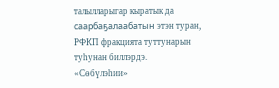талылларыгар кыратык да саарбаҕалаабатын этэн туран, РФКП фракцията туттунарын туһунан биллэрдэ.
«Сөбүлэһии»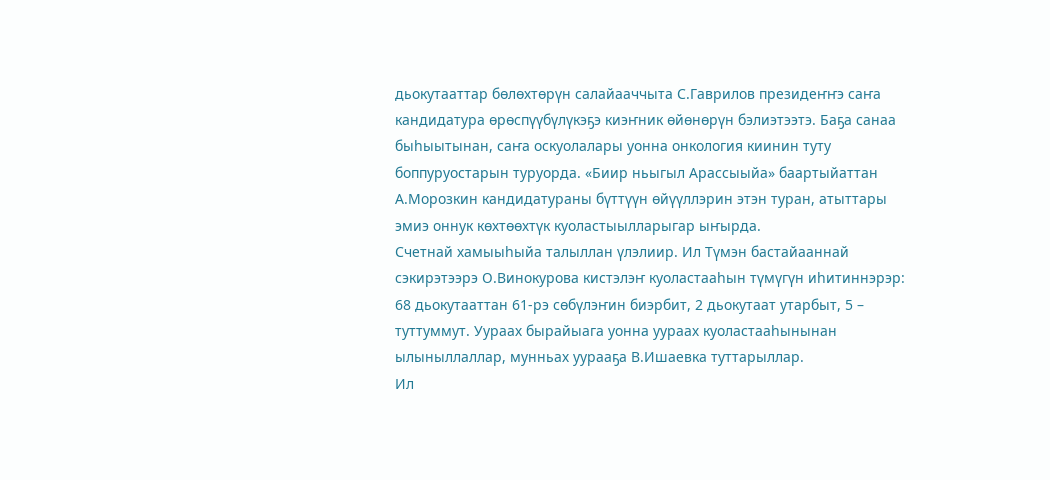дьокутааттар бөлөхтөрүн салайааччыта С.Гаврилов президеҥҥэ саҥа кандидатура өрөспүүбүлүкэҕэ киэҥник өйөнөрүн бэлиэтээтэ. Баҕа санаа быһыытынан, саҥа оскуолалары уонна онкология киинин туту боппуруостарын туруорда. «Биир ньыгыл Арассыыйа» баартыйаттан А.Морозкин кандидатураны бүттүүн өйүүллэрин этэн туран, атыттары эмиэ оннук көхтөөхтүк куоластыылларыгар ыҥырда.
Счетнай хамыыһыйа талыллан үлэлиир. Ил Түмэн бастайааннай сэкирэтээрэ О.Винокурова кистэлэҥ куоластааһын түмүгүн иһитиннэрэр: 68 дьокутааттан 61-рэ сөбүлэҥин биэрбит, 2 дьокутаат утарбыт, 5 – туттуммут. Уураах бырайыага уонна уураах куоластааһынынан ылыныллаллар, мунньах уурааҕа В.Ишаевка туттарыллар.
Ил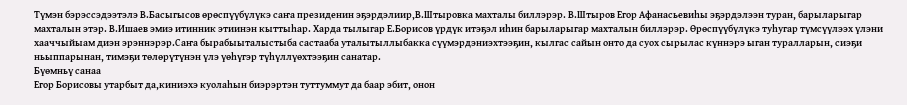Түмэн бэрэссэдээтэлэ В.Басыгысов өрөспүүбүлүкэ саҥа президенин эҕэрдэлиир,В.Штыровка махталы биллэрэр. В.Штыров Егор Афанасьевиһы эҕэрдэлээн туран, барыларыгар махталын этэр. В.Ишаев эмиэ итинник этиинэн кыттыһар. Харда тылыгар Е.Борисов үрдүк итэҕэл иһин барыларыгар махталын биллэрэр. Өрөспүүбүлүкэ туһугар түмсүүлээх үлэни хааччыйыам диэн эрэннэрэр.Саҥа бырабыыталыстыба састааба уталытыллыбакка сүүмэрдэниэхтээҕин, кылгас сайын онто да суох сырылас күннэрэ ыган туралларын, сиэҕи ньыппарынан, тимэҕи төлөрүтүнэн үлэ үөһүгэр түһүллүөхтээҕин санатар.
Бүөмньү санаа
Егор Борисовы утарбыт да,киниэхэ куолаһын биэрэртэн туттуммут да баар эбит, онон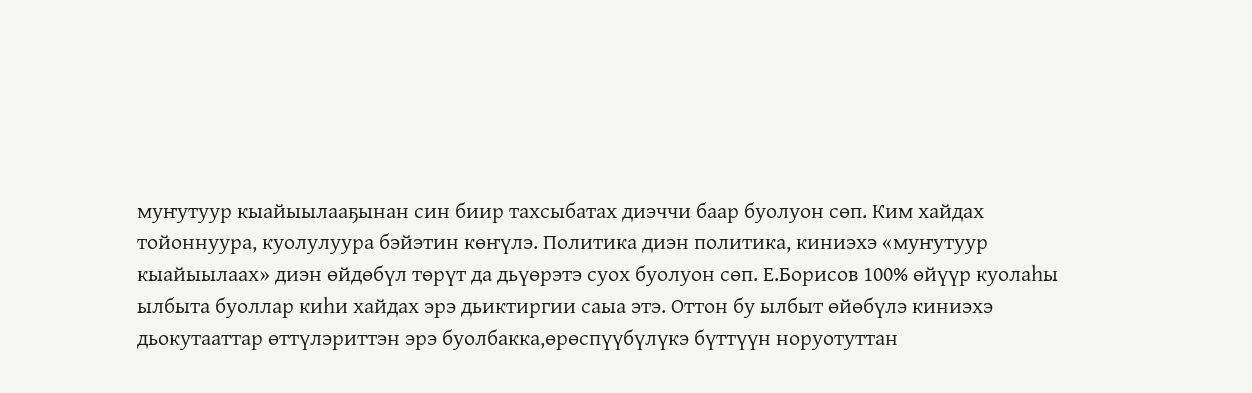муҥутуур кыайыылааҕынан син биир тахсыбатах диэччи баар буолуон сөп. Ким хайдах тойоннуура, куолулуура бэйэтин көҥүлэ. Политика диэн политика, киниэхэ «муҥутуур кыайыылаах» диэн өйдөбүл төрүт да дьүөрэтэ суох буолуон сөп. Е.Борисов 100% өйүүр куолаһы ылбыта буоллар киһи хайдах эрэ дьиктиргии саыа этэ. Оттон бу ылбыт өйөбүлэ киниэхэ дьокутааттар өттүлэриттэн эрэ буолбакка,өрөспүүбүлүкэ бүттүүн норуотуттан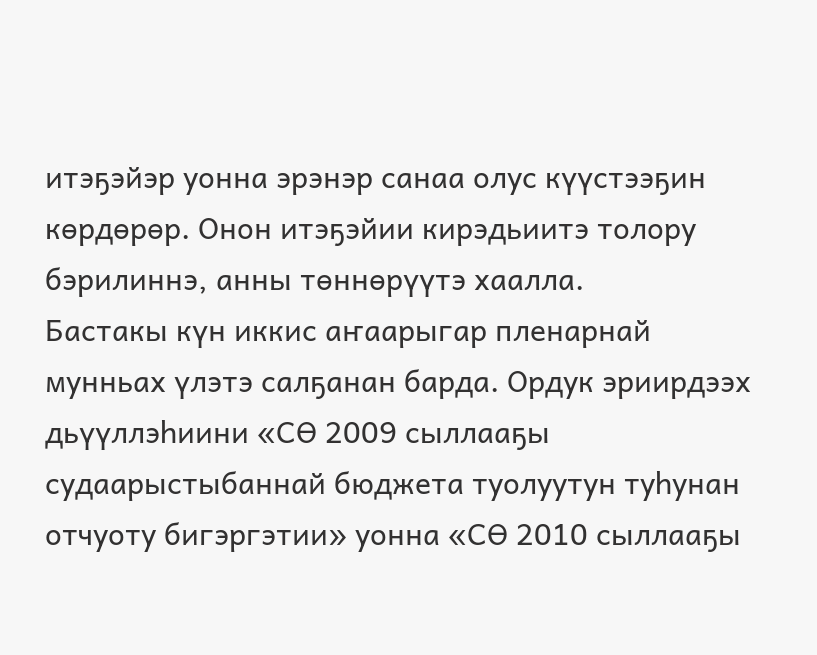итэҕэйэр уонна эрэнэр санаа олус күүстээҕин көрдөрөр. Онон итэҕэйии кирэдьиитэ толору бэрилиннэ, анны төннөрүүтэ хаалла.
Бастакы күн иккис аҥаарыгар пленарнай мунньах үлэтэ салҕанан барда. Ордук эриирдээх дьүүллэһиини «СӨ 2009 сыллааҕы судаарыстыбаннай бюджета туолуутун туһунан отчуоту бигэргэтии» уонна «СӨ 2010 сыллааҕы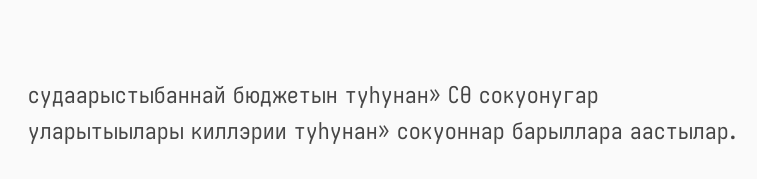судаарыстыбаннай бюджетын туһунан» СӨ сокуонугар уларытыылары киллэрии туһунан» сокуоннар барыллара аастылар.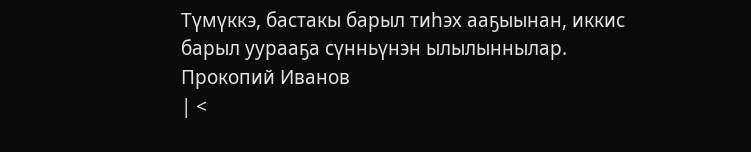Түмүккэ, бастакы барыл тиһэх ааҕыынан, иккис барыл уурааҕа сүнньүнэн ылылыннылар.
Прокопий Иванов
| <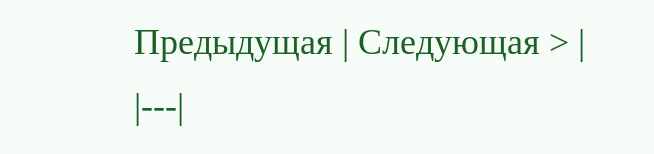Предыдущая | Следующая > |
|---|